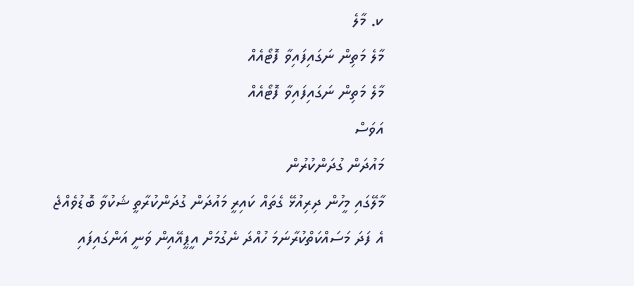ކ. މާލެ
މާލެ މަތިން ނަގައިފައިވާ ފޮޓޯއެއް
މާލެ މަތިން ނަގައިފައިވާ ފޮޓޯއެއް
އަވަސް
މައުދަން ގުދަންކުރުން
މާލޭގައި މީހުން ދިރިއުޅޭ ގެތައް ކައިރީ މައުދަން ގުދަންކުރާތީ ޝަކުވާ ބޮޑުވެއްޖެ
އެ ފަދަ މަސައްކަތްކުރާނަމަ ހުއްދަ ނެގުމަށް އީޕީއޭއިން ވަނީ އަންގައިފައި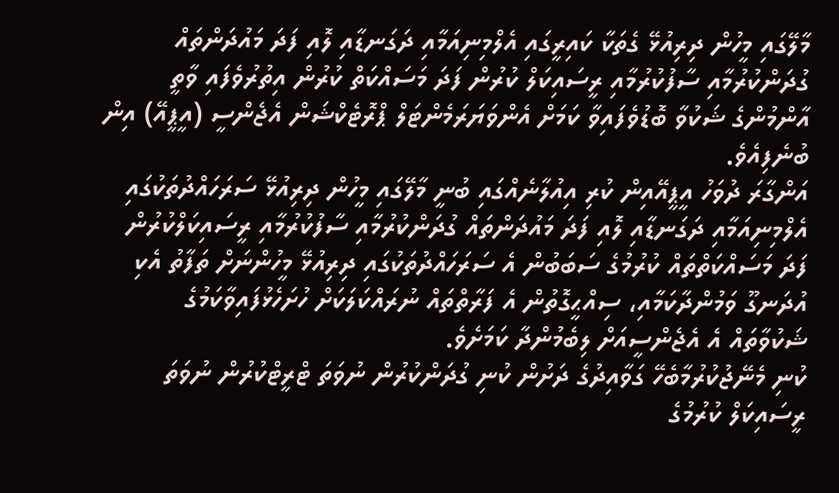މާލޭގައި މީހުން ދިރިއުޅޭ ގެތަކާ ކައިރީގައި އެލްމިނިއަމާއި ދަގަނޑާއި ލޮއި ފަދަ މައުދަންތައް ގުދަންކުރުމާއި ސާފުކުރުމާއި ރީސައިކަލް ކުރުން ފަދަ މަސައްކަތް ކުރުން އިތުރުވެފައި ވާތީ އާންމުންގެ ޝަކުވާ ބޮޑުވެފައިވާ ކަމަށް އެންވަޔަރަމެންޓަލް ޕްރޮޓެކްޝަން އެޖެންސީ (އީޕީއޭ) އިން ބުނެފިއެވެ.
އަންގާރަ ދުވަހު އީޕީއޭއިން ކުރި އިއުލާނެއްގައި ބުނީ މާލޭގައި މީހުން ދިރިއުޅޭ ސަރަހައްދުތަކުގައި އެލްމިނިއަމާއި ދަގަނޑާއި ލޮއި ފަދަ މައުދަންތައް ގުދަންކުރުމާއި ސާފުކުރުމާއި ރީސައިކަލްކުރުން ފަދަ މަސައްކަތްތައް ކުރުމުގެ ސަބަބުން އެ ސަރަހައްދުތަކުގައި ދިރިއުޅޭ މީހުންނަށް ތަފާތު އެކި އުދަނގޫ ވަމުންދާކަމާއި، ސިއްޙީގޮތުން އެ ފަރާތްތައް ނުރައްކަލަކަށް ހުށަހެޅުފައިވާކަމުގެ ޝަކުވާތައް އެ އެޖެންސީއަށް ލިބެމުންދާ ކަމަށެވެ.
ކުނި މެނޭޖުކުރުމާބެހޭ ގަވާއިދުގެ ދަށުން ކުނި ގުދަންކުރުން ނުވަތަ ޓްރީޓްކުރުން ނުވަތަ ރީސައިކަލް ކުރުމުގެ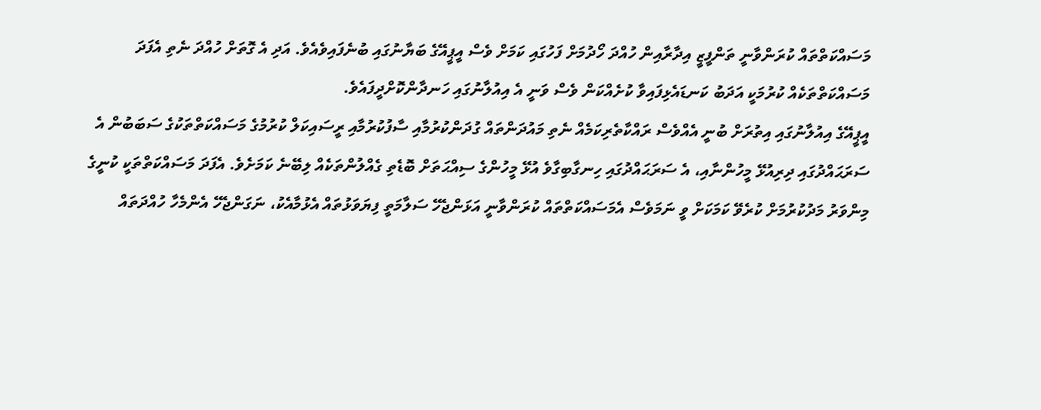މަސައްކަތްތައް ކުރަންވާނީ ތަންފީޒީ އިދާރާއިން ހުއްދަ ހޯދުމަށް ފަހުގައި ކަމަށް ވެސް އީޕީއޭގެ ބަޔާނުގައި ބުނެފައިވެއެވެ. އަދި އެ ގޮތަށް ހުއްދަ ނެތި އެފަދަ މަސައްކަތްތަކެއް ކުރުމަކީ އަދަބު ކަނޑައެޅިފައިވާ ކުށެއްކަން ވެސް ވަނީ އެ އިއުލާނުގައި ހަނދާންކޮށްދީފައެވެ.
އީޕީއޭގެ އިއުލާނުގައި އިތުރަށް ބުނީ އެއްވެސް ރައްކާތެރިކަމެއް ނެތި މައުދަންތައް ގުދަންކުރުމާއި ސާފުކުރުމާއި ރީސައިކަލް ކުރުމުގެ މަސައްކަތްތަކުގެ ސަބަބުން އެ ސަރަޙައްދުގައި ދިރިއުޅޭ މީހުންނާއި، އެ ސަރަޙައްދުގައި ހިނގާބިގާވެ އުޅޭ މީހުންގެ ސިއްޙަތަށް ބޮޑެތި ގެއްލުންތަކެއް ލިބޭނެ ކަމަށެވެ. އެފަދަ މަސައްކަތްތަކީ ކުނީގެ މިންވަރު މަދުކުރުމަށް ކުރެވޭ ކަމަކަށް ވީ ނަމަވެސް އެމަސައްކަތްތައް ކުރަންވާނީ އަޅަންޖެހޭ ސަލާމަތީ ފިޔަވަޅުތައް އެޅުމާއެކު، ނަގަންޖެހޭ އެންމެހާ ހުއްދަތައް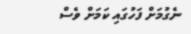ނެގުމަށް ފަހުގައި ކަމަށް ވެސް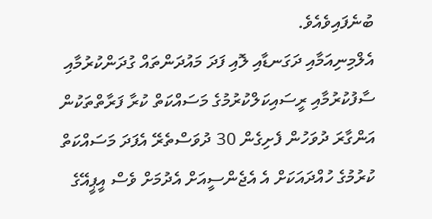ބުނެފައިވެއެވެ.
އެލްމިނިއަމާއި ދަގަނޑާއި ލޮއި ފަދަ މައުދަންތައް ގުދަންކުރުމާއި ސާފުކުރުމާއި ރީސައިކަލްކުރުމުގެ މަސައްކަތް ކުރާ ފަރާތްތަކުން އަންގާރަ ދުވަހުން ފެށިގެން 30 ދުވަސްތެރޭ އެފަދަ މަސައްކަތް ކުރުމުގެ ހުއްދައަކަށް އެ އެޖެންސީއަށް އެދުމަށް ވެސް އީޕީއޭގެ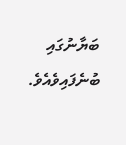ބަޔާނުގައި ބުނެފައިވެއެވެ.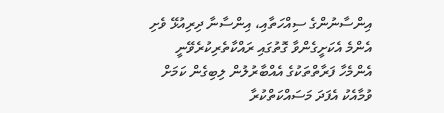އިންސާނުންގެ ސިއްހަތާއި، އިންސާނާ ދިރިއުޅޭ ވެށި އެންމެ އެކަށީގެންވާ ގޮތުގައި ރައްކާތެރިކުރެވޭނީ އެންމެހާ ފަރާތްތަކުގެ އެއްބާރުލުން ލިބިގެން ކަމަށް ވުމާއެކު އެފަދަ މަސައްކަތްކުރާ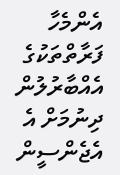އެންމެހާ ފަރާތްތަކުގެ އެއްބާރުލުން ދިނުމަށް އެ އެޖެންސީން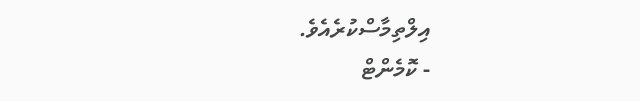އިލްތިމާސްކުރެއެވެ.
- ކޮމެންޓް